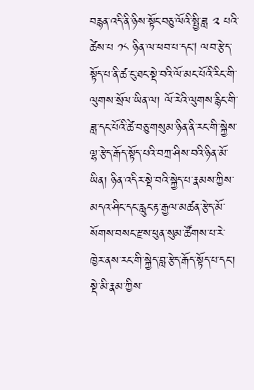བརྙན་འདི་ནི་ཉིས་སྟོང་བཅུ་ལོའི་སྤྱི་ཟླ ༢ པའི་ཚེས་པ ༡༨ ཉིན་ལ་ཕབ་པ་དང། ལབ་རྩེད་སྟོད་པ་ནི་ཚ་ངུ་ཐང་སྡེ་བའི་ལོ་མང་པོའི་རིང་གི་ལུགས་སྲོལ་ཡིན་ལ། ལོ་རེའི་ལུགས་རྙིང་གི་ཟླ་དང་པོའི་ཚེ་བཅུ་གསུམ་ཉིན་ནི་རང་གི་སྐྱེས་ལྷ་རྩེད་རྒོད་སྟོད་པའི་བཀྲ་ཤིས་བའི་ཉིན་མོ་ཡིན། ཉིན་འདིར་སྡེ་བའི་སྐྱེད་པ་རྣམས་ཀྱིས་མདའ་ཤིང་དང་རླུང་རྟ་རྒྱལ་མཚན་རྩེད་མོ་སོགས་བསང་རྫས་ཕུན་སུམ་ཚོགས་པ་རེ་ཁྱེར་ནས་རང་གི་སྐྱེད་བླ་རྩེད་རྒོད་སྟོད་པ་དང་། སྡེ་མི་རྣམ་ཀྱིས་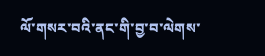ལོ་གསར་བའི་ནང་གི་བྱ་བ་ལེགས་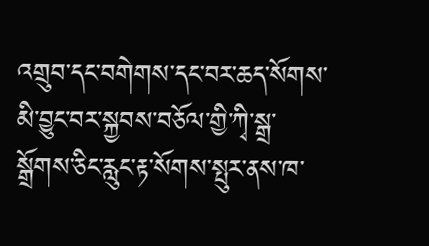འགྲུབ་དང་བགེགས་དང་བར་ཆད་སོགས་མི་བྱུང་བར་སྐྱབས་བཅོལ་གྱི་ཀྭི་སྒྲ་སྒྲོགས་ཅིང་རླུང་རྟ་སོགས་སྤུར་ནས་ཁ་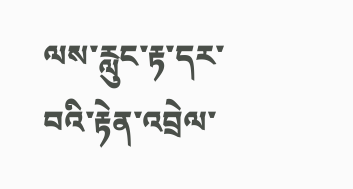ལས་རླུང་རྟ་དར་བའི་རྟེན་འབྲེལ་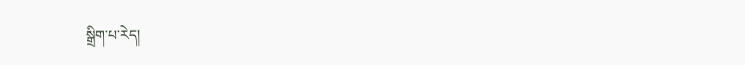སྒྲིག་པ་རེད།